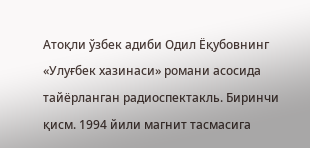Атоқли ўзбек адиби Одил Ёқубовнинг «Улуғбек хазинаси» романи асосида тайёрланган радиоспектакль. Биринчи қисм. 1994 йили магнит тасмасига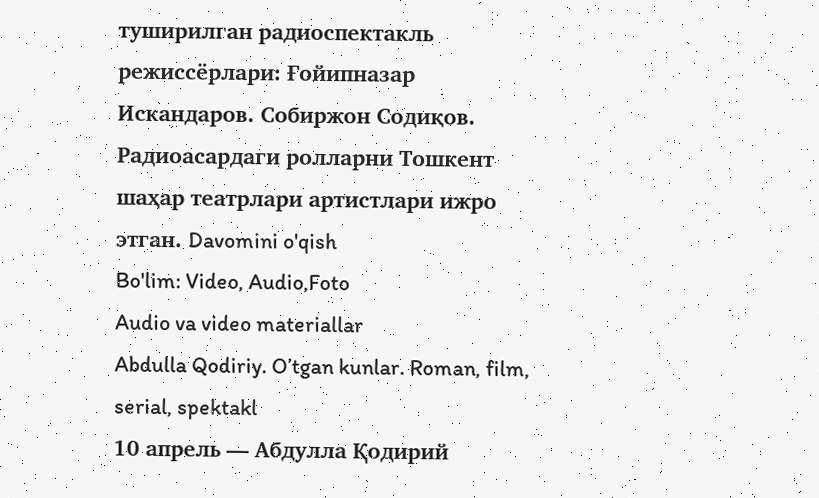туширилган радиоспектакль режиссёрлари: Ғойипназар Искандаров. Собиржон Содиқов. Радиоасардаги ролларни Тошкент шаҳар театрлари артистлари ижро этган. Davomini o'qish
Bo'lim: Video, Audio,Foto
Audio va video materiallar
Abdulla Qodiriy. O’tgan kunlar. Roman, film, serial, spektakl
10 апрель — Абдулла Қодирий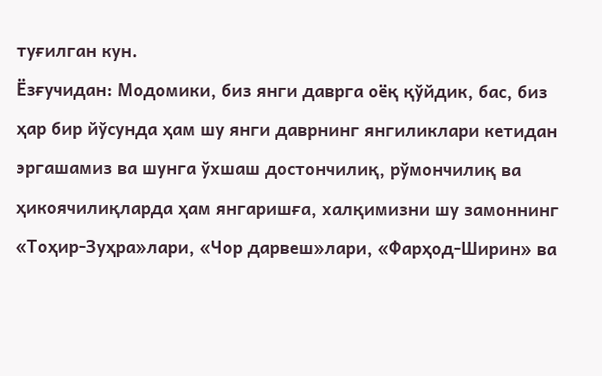туғилган кун.
Ёзғучидан: Модомики, биз янги даврга оёқ қўйдик, бас, биз ҳар бир йўсунда ҳам шу янги даврнинг янгиликлари кетидан эргашамиз ва шунга ўхшаш достончилиқ, рўмончилиқ ва ҳикоячилиқларда ҳам янгаришға, халқимизни шу замоннинг «Тоҳир-Зуҳра»лари, «Чор дарвеш»лари, «Фарҳод-Ширин» ва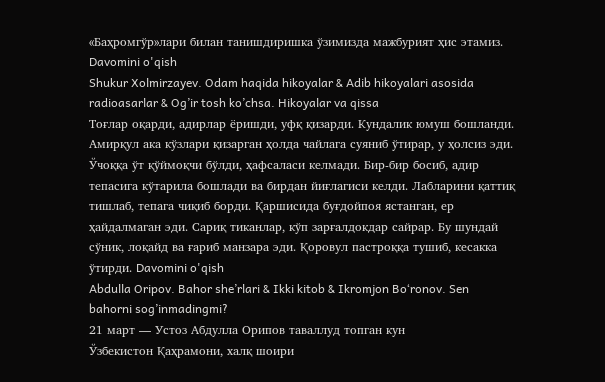«Баҳромгўр»лари билан танишдиришка ўзимизда мажбурият ҳис этамиз. Davomini o'qish
Shukur Xolmirzayev. Odam haqida hikoyalar & Adib hikoyalari asosida radioasarlar & Og’ir tosh ko’chsa. Hikoyalar va qissa
Тоғлар оқарди, адирлар ёришди, уфқ қизарди. Кундалик юмуш бошланди. Амирқул ака кўзлари қизарган ҳолда чайлага суяниб ўтирар, у ҳолсиз эди. Ўчоққа ўт қўймоқчи бўлди, ҳафсаласи келмади. Бир-бир босиб, адир тепасига кўтарила бошлади ва бирдан йиғлагиси келди. Лабларини қаттиқ тишлаб, тепага чиқиб борди. Қаршисида буғдойпоя ястанган, ер ҳайдалмаган эди. Сариқ тиканлар, кўп зарғалдокдар сайрар. Бу шундай сўник, лоқайд ва ғариб манзара эди. Қоровул пастроққа тушиб, кесакка ўтирди. Davomini o'qish
Abdulla Oripov. Bahor she’rlari & Ikki kitob & Ikromjon Boʻronov. Sen bahorni sog’inmadingmi?
21 март — Устоз Абдулла Орипов таваллуд топган кун
Ўзбекистон Қаҳрамони, халқ шоири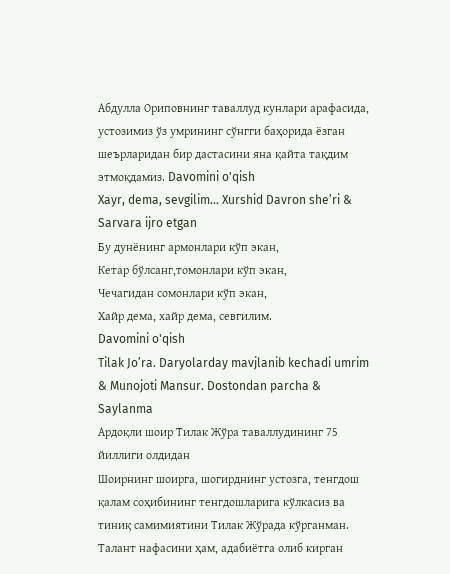Абдулла Ориповнинг таваллуд кунлари арафасида, устозимиз ўз умрининг сўнгги баҳорида ёзган шеърларидан бир дастасини яна қайта тақдим этмоқдамиз. Davomini o'qish
Xayr, dema, sevgilim… Xurshid Davron she’ri & Sarvara ijro etgan
Бу дунёнинг армонлари кўп экан,
Кетар бўлсанг,томонлари кўп экан,
Чечагидан сомонлари кўп экан,
Хайр дема, хайр дема, севгилим.
Davomini o'qish
Tilak Jo’ra. Daryolarday mavjlanib kechadi umrim & Munojoti Mansur. Dostondan parcha & Saylanma
Ардоқли шоир Тилак Жўра таваллудининг 75 йиллиги олдидан
Шоирнинг шоирга, шогирднинг устозга, тенгдош қалам соҳибининг тенгдошларига кўлкасиз ва тиниқ самимиятини Тилак Жўрада кўрганман. Талант нафасини ҳам, адабиётга олиб кирган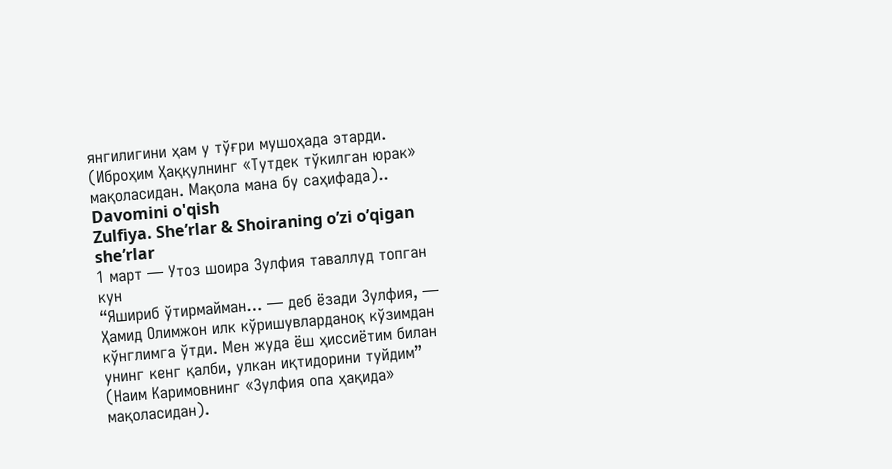янгилигини ҳам у тўғри мушоҳада этарди. (Иброҳим Ҳаққулнинг «Тутдек тўкилган юрак» мақоласидан. Мақола мана бу саҳифада).. Davomini o'qish
Zulfiya. She’rlar & Shoiraning o’zi o’qigan she’rlar
1 март — Утоз шоира Зулфия таваллуд топган кун
“Яшириб ўтирмайман… — деб ёзади Зулфия, — Ҳамид Олимжон илк кўришувларданоқ кўзимдан кўнглимга ўтди. Мен жуда ёш ҳиссиётим билан унинг кенг қалби, улкан иқтидорини туйдим” (Наим Каримовнинг «Зулфия опа ҳақида» мақоласидан).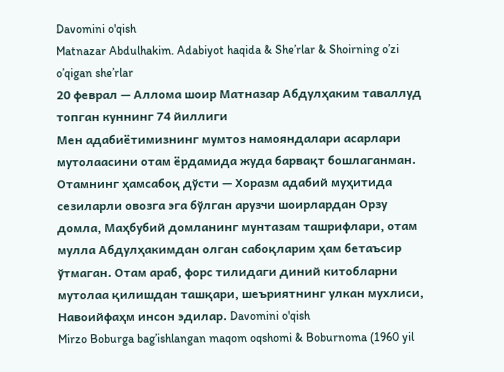Davomini o'qish
Matnazar Abdulhakim. Adabiyot haqida & She’rlar & Shoirning o’zi o’qigan she’rlar
20 феврал — Аллома шоир Матназар Абдулҳаким таваллуд топган куннинг 74 йиллиги
Мен адабиётимизнинг мумтоз намояндалари асарлари мутолаасини отам ёрдамида жуда барвақт бошлаганман. Отамнинг ҳамсабоқ дўсти — Хоразм адабий муҳитида сезиларли овозга эга бўлган арузчи шоирлардан Орзу домла, Маҳбубий домланинг мунтазам ташрифлари, отам мулла Абдулҳакимдан олган сабоқларим ҳам бетаъсир ўтмаган. Отам араб, форс тилидаги диний китобларни мутолаа қилишдан ташқари, шеъриятнинг улкан мухлиси, Навоийфаҳм инсон эдилар. Davomini o'qish
Mirzo Boburga bag’ishlangan maqom oqshomi & Boburnoma (1960 yil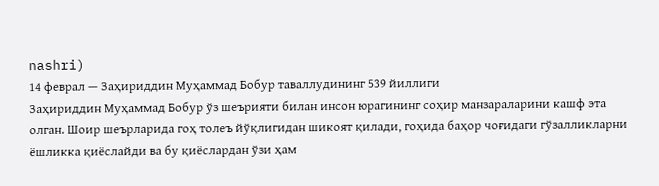nashri)
14 феврал — Заҳириддин Муҳаммад Бобур таваллудининг 539 йиллиги
Заҳириддин Муҳаммад Бобур ўз шеърияти билан инсон юрагининг соҳир манзараларини кашф эта олган. Шоир шеърларида гоҳ толеъ йўқлигидан шикоят қилади, гоҳида баҳор чоғидаги гўзалликларни ёшликка қиёслайди ва бу қиёслардан ўзи ҳам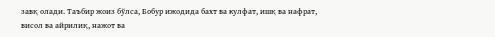завқ олади. Таъбир жоиз бўлса, Бобур ижодида бахт ва кулфат, ишқ ва нафрат, висол ва айрилиқ, нажот ва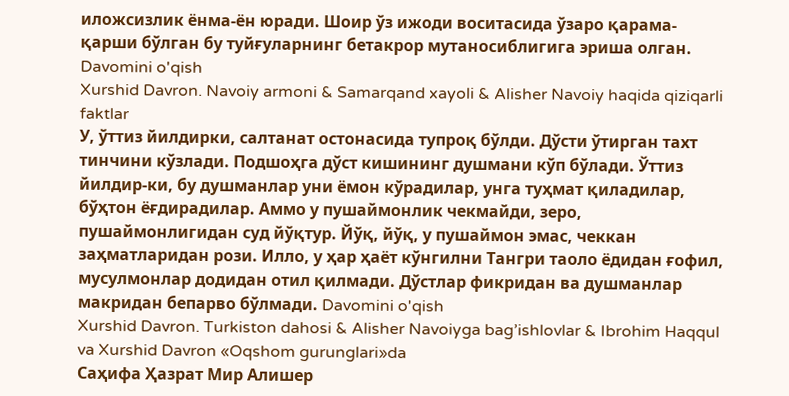иложсизлик ёнма-ён юради. Шоир ўз ижоди воситасида ўзаро қарама-қарши бўлган бу туйғуларнинг бетакрор мутаносиблигига эриша олган. Davomini o'qish
Xurshid Davron. Navoiy armoni & Samarqand xayoli & Alisher Navoiy haqida qiziqarli faktlar
У, ўттиз йилдирки, салтанат остонасида тупроқ бўлди. Дўсти ўтирган тахт тинчини кўзлади. Подшоҳга дўст кишининг душмани кўп бўлади. Ўттиз йилдир-ки, бу душманлар уни ёмон кўрадилар, унга туҳмат қиладилар, бўҳтон ёғдирадилар. Аммо у пушаймонлик чекмайди, зеро, пушаймонлигидан суд йўқтур. Йўқ, йўқ, у пушаймон эмас, чеккан заҳматларидан рози. Илло, у ҳар ҳаёт кўнгилни Тангри таоло ёдидан ғофил, мусулмонлар додидан отил қилмади. Дўстлар фикридан ва душманлар макридан бепарво бўлмади. Davomini o'qish
Xurshid Davron. Turkiston dahosi & Alisher Navoiyga bag’ishlovlar & Ibrohim Haqqul va Xurshid Davron «Oqshom gurunglari»da
Саҳифа Ҳазрат Мир Алишер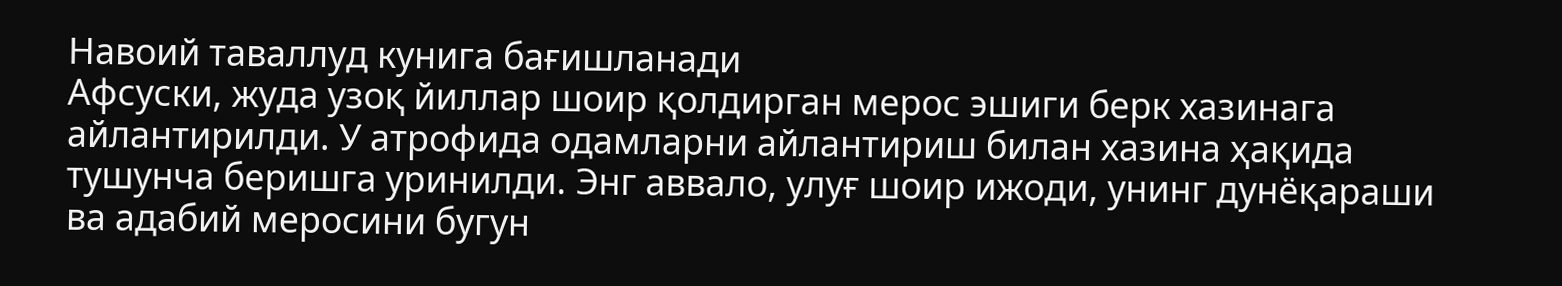Навоий таваллуд кунига бағишланади
Афсуски, жуда узоқ йиллар шоир қолдирган мерос эшиги берк хазинага айлантирилди. У атрофида одамларни айлантириш билан хазина ҳақида тушунча беришга уринилди. Энг аввало, улуғ шоир ижоди, унинг дунёқараши ва адабий меросини бугун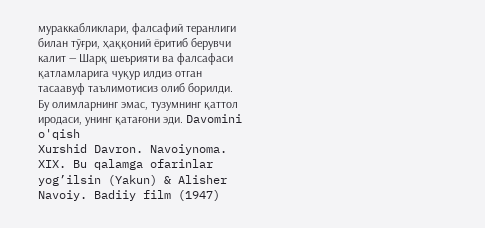мураккабликлари, фалсафий теранлиги билан тўғри, ҳаққоний ёритиб берувчи калит — Шарқ шеърияти ва фалсафаси қатламларига чуқур илдиз отган тасаавуф таълимотисиз олиб борилди. Бу олимларнинг эмас, тузумнинг қаттол иродаси, унинг қатағони эди. Davomini o'qish
Xurshid Davron. Navoiynoma. XIX. Bu qalamga ofarinlar yog’ilsin (Yakun) & Alisher Navoiy. Badiiy film (1947)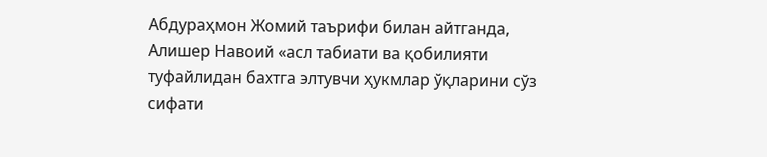Абдураҳмон Жомий таърифи билан айтганда, Алишер Навоий «асл табиати ва қобилияти туфайлидан бахтга элтувчи ҳукмлар ўқларини сўз сифати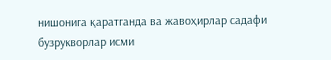нишонига қаратганда ва жавоҳирлар садафи бузрукворлар исми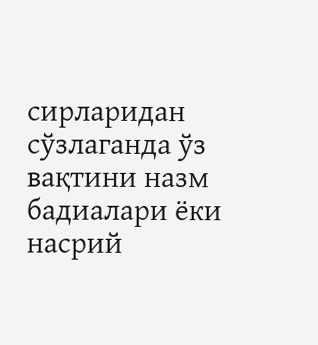сирларидан сўзлаганда ўз вақтини назм бадиалари ёки насрий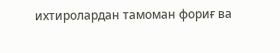ихтиролардан тамоман фориғ ва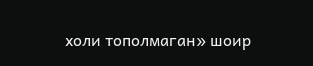холи тополмаган» шоир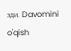эди. Davomini o'qish